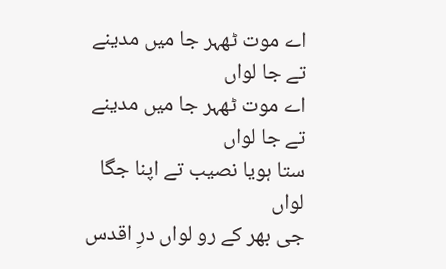اے موت ٹھہر جا میں مدینے تے جا لواں
اے موت ٹھہر جا میں مدینے تے جا لواں
ستا ہویا نصیب تے اپنا جگا لواں
جی بھر کے رو لواں درِ اقدس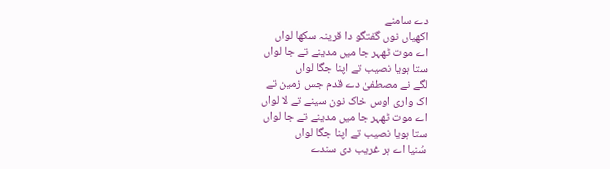دے سامنے
اکھیاں نوں گفتگو دا قرینہ سکھا لواں
اے موت ٹھہر جا میں مدینے تے جا لواں
ستا ہویا نصیب تے اپنا جگا لواں
لگے نے مصطفیٰ دے قدم جس زمین تے
اک واری اوس خاک نون سینے تے لا لواں
اے موت ٹھہر جا میں مدینے تے جا لواں
ستا ہویا نصیب تے اپنا جگا لواں
سُنیا اے ہر غریب دی سندے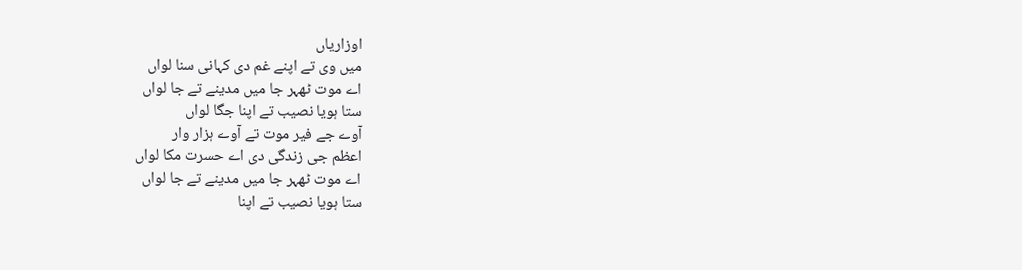اوزاریاں
میں وی تے اپنے غم دی کہانی سنا لواں
اے موت ٹھہر جا میں مدینے تے جا لواں
ستا ہویا نصیب تے اپنا جگا لواں
آوے جے فیر موت تے آوے ہزار وار
اعظم جی زندگی دی اے حسرت مکا لواں
اے موت ٹھہر جا میں مدینے تے جا لواں
ستا ہویا نصیب تے اپنا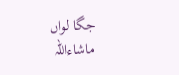جگا لواں
ماشاءاللہ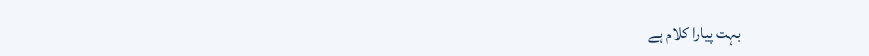بہت پیارا کلام ہے